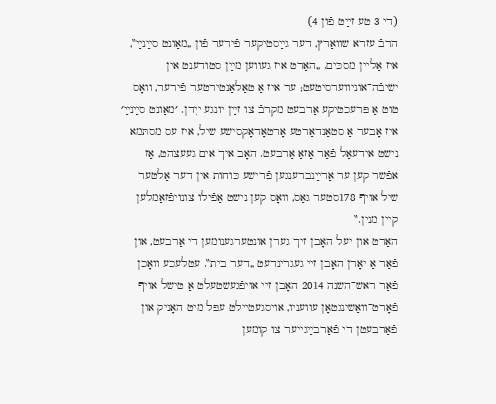(די 3 טע זײַט פֿון 4)
הרבֿ עזרא שוואַרץ, דער גײַסטיקער פֿירער פֿון „מאַונט סײַנײַ‟, איז אַליין מסכּים. „האַרט איז געווען מײַן סטודענט אין ישיבֿה־אוניווערסיטעט; ער איז אַ טאַלאַנטירטער פֿירער, וואָס טוט אַ פּרעכטיקע אַרבעט מקרבֿ צו זײַן יונגע ייִדן. ׳מאַונט סײַנײַ׳ איז אָבער אַ סטאַנדאַרטע אָרטאָדאָקסישע שיל, איז עס מסתּמא נישט אידעאַל פֿאַר אַזאַ אַרבעט. האָב איך אים געעצהט, אַז אפֿשר קען ער אַרײַנברענגען פֿרישע כּוחות אין דער אַלטער שיל אויף 178סטער גאַס, וואָס קען נישט אַפֿילו צונויפֿזאַמלען קיין מנין.‟
האַרט און יעל האָבן זיך גערן אונטערגענומען די אַרבעט, און פֿאַר אַ יאָרן האָבן זיי געגרינדעט „דער בית‟. עטלעכע וואָכן פֿאַר ראש־השנה 2014 האָבן זיי אויפֿגעשטעלט אַ טישל אויף פֿאָרט־וואַשינגטאָן עוועניו, אויסגעטיילט עפּל מיט האָניק און פֿאַרבעטן די פֿאַרבײַגייער צו קומען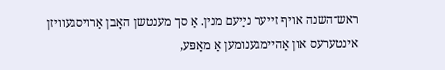ראש־השנה אויף זייער נײַעם מנין. אַ סך מענטשן האָבן אַרויסגעוויזן אינטערעס און אַהיימגענומען אַ מאַפּע,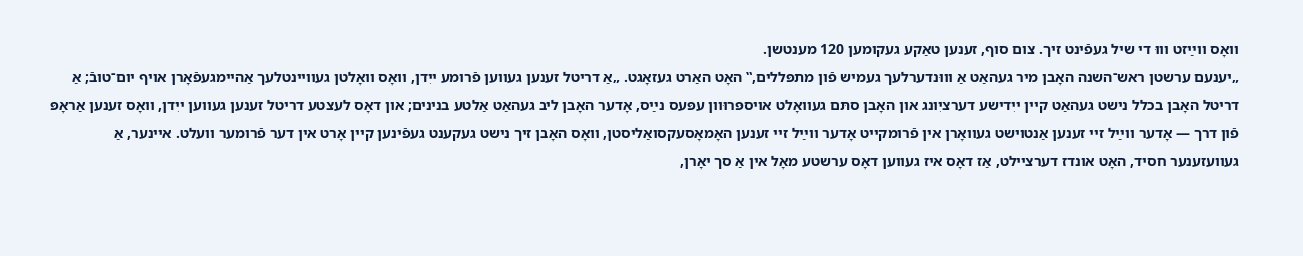וואָס ווײַזט וווּ די שיל געפֿינט זיך. צום סוף, זענען טאַקע געקומען 120 מענטשן.
„יענעם ערשטן ראש־השנה האָבן מיר געהאַט אַ וווּנדערלעך געמיש פֿון מתפּללים,‟ האָט האַרט געזאָגט. „אַ דריטל זענען געווען פֿרומע ייִדן, וואָס וואָלטן געוויינטלעך אַהיימגעפֿאָרן אויף יום־טובֿ; אַ דריטל האָבן בכלל נישט געהאַט קיין ייִדישע דערציִונג און האָבן סתּם געוואָלט אויספּרוּוון עפּעס נײַס, אָדער האָבן ליב געהאַט אַלטע בנינים; און דאָס לעצטע דריטל זענען געווען ייִדן, וואָס זענען אַראָפּ פֿון דרך — אָדער ווײַל זיי זענען אַנטוישט געוואָרן אין פֿרומקייט אָדער ווײַל זיי זענען האָמאָסעקסואַליסטן, וואָס האָבן זיך נישט געקענט געפֿינען קיין אָרט אין דער פֿרומער וועלט. איינער, אַ געוועזענער חסיד, האָט אונדז דערציילט, אַז דאָס איז געווען דאָס ערשטע מאָל אין אַ סך יאָרן,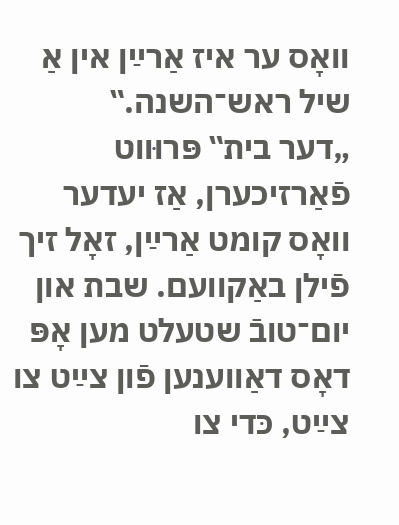וואָס ער איז אַרײַן אין אַ שיל ראש־השנה.‟
„דער בית‟ פּרוּווט פֿאַרזיכערן, אַז יעדער וואָס קומט אַרײַן, זאָל זיך פֿילן באַקוועם. שבת און יום־טובֿ שטעלט מען אָפּ דאָס דאַווענען פֿון צײַט צו צײַט, כּדי צו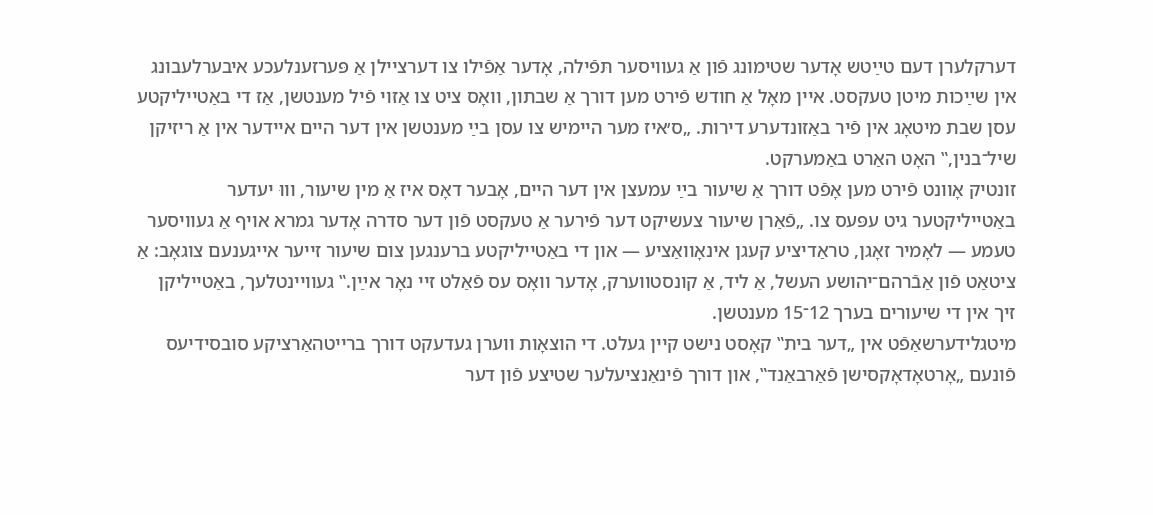דערקלערן דעם טײַטש אָדער שטימונג פֿון אַ געוויסער תּפֿילה, אָדער אַפֿילו צו דערציילן אַ פּערזענלעכע איבערלעבונג אין שײַכות מיטן טעקסט. איין מאָל אַ חודש פֿירט מען דורך אַ שבתון, וואָס ציט צו אַזוי פֿיל מענטשן, אַז די באַטייליקטע עסן שבת מיטאָג אין פֿיר באַזונדערע דירות. „ס׳איז מער היימיש צו עסן בײַ מענטשן אין דער היים איידער אין אַ ריזיקן שיל־בנין,‟ האָט האַרט באַמערקט.
זונטיק אָוונט פֿירט מען אָפֿט דורך אַ שיעור בײַ עמעצן אין דער היים, אָבער דאָס איז אַ מין שיעור, וווּ יעדער באַטייליקטער גיט עפּעס צו. „פֿאַרן שיעור צעשיקט דער פֿירער אַ טעקסט פֿון דער סדרה אָדער גמרא אויף אַ געוויסער טעמע — לאָמיר זאָגן, טראַדיציע קעגן אינאָוואַציע — און די באַטייליקטע ברענגען צום שיעור זייער אייגענעם צוגאָב: אַ ציטאַט פֿון אַבֿרהם־יהושע העשל, אַ ליד, אַ קונסטווערק, אָדער וואָס עס פֿאַלט זיי נאָר אײַן.‟ געוויינטלעך, באַטייליקן זיך אין די שיעורים בערך 12־15 מענטשן.
מיטגלידערשאַפֿט אין „דער בית‟ קאָסט נישט קיין געלט. די הוצאָות ווערן געדעקט דורך ברייטהאַרציקע סובסידיעס פֿונעם „אָרטאָדאָקסישן פֿאַרבאַנד‟, און דורך פֿינאַנציעלער שטיצע פֿון דער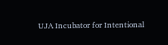UJA Incubator for Intentional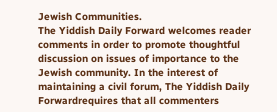Jewish Communities.
The Yiddish Daily Forward welcomes reader comments in order to promote thoughtful discussion on issues of importance to the Jewish community. In the interest of maintaining a civil forum, The Yiddish Daily Forwardrequires that all commenters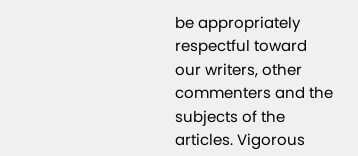be appropriately respectful toward our writers, other commenters and the subjects of the articles. Vigorous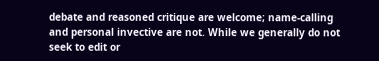debate and reasoned critique are welcome; name-calling and personal invective are not. While we generally do not seek to edit or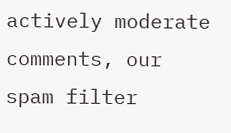actively moderate comments, our spam filter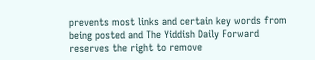prevents most links and certain key words from being posted and The Yiddish Daily Forward reserves the right to remove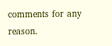comments for any reason.